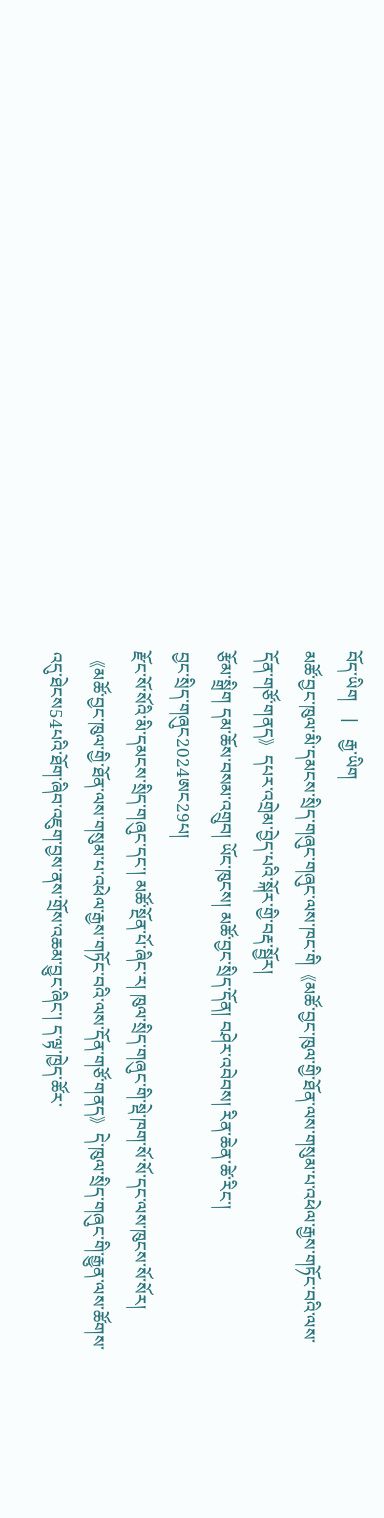བོད་ཡིག    |    རྒྱ་ཡིག
མཚོ་བྱང་ཁུལ་མི་དམངས་སྲིད་གཞུང་གཞུང་ལས་ཁང་གི《མཚོ་བྱང་ཁུལ་གྱི་ཐོན་ལས་གསུམ་པ་འཕེལ་རྒྱས་གཏོང་བའི་ལས་དོན་གཙོ་གནད》དཔར་འགྲེམ་བྱེད་པའི་སྐོར་གྱི་བརྡ་སྦྱོར།
རྩོམ་སྒྲིག དམ་ཆོས་བསམ་འགྲུབ། ཡོང་ཁུངས། མཚོ་བྱང་སྲིད་དོན། བཤེར་འབེབས། རིན་ཆེན་ཚེ་རིང་།
བྱང་སྲིད་གཞུང2024ཨང29པ།
རྫོང་སོ་སོའི་མི་དམངས་སྲིད་གཞུང་དང་། མཚོ་སྔོན་པོ་ཞིང་ར། ཁུལ་སྲིད་གཞུང་གི་སྡེ་ཁག་སོ་སོ་དང་ལས་ཁུངས་སོ་སོར།
《མཚོ་བྱང་ཁུལ་གྱི་ཐོན་ལས་གསུམ་པ་འཕེལ་རྒྱས་གཏོང་བའི་ལས་དོན་གཙོ་གནད》དེ་ཁུལ་སྲིད་གཞུང་གི་རྒྱུན་ལས་ཚོགས་འདུ་ཐེངས54པའི་ཐོག་ཞིབ་འཇུག་བྱས་ནས་གྲོས་འཆམ་བྱུང་ཞིང་། ད་ལྟ་ཁྱེད་ཚོར་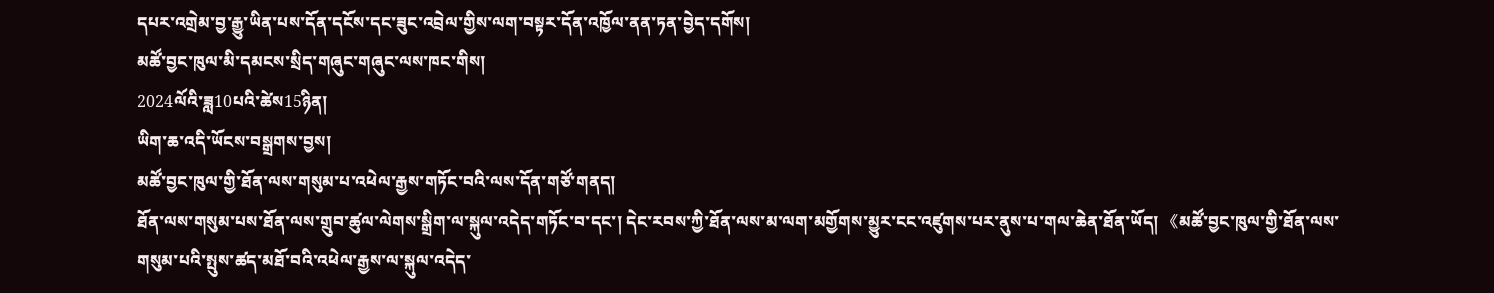དཔར་འགྲེམ་བྱ་རྒྱུ་ཡིན་པས་དོན་དངོས་དང་ཟུང་འབྲེལ་གྱིས་ལག་བསྟར་དོན་འཁྱོལ་ནན་ཏན་བྱེད་དགོས།
མཚོ་བྱང་ཁུལ་མི་དམངས་སྲིད་གཞུང་གཞུང་ལས་ཁང་གིས།
2024ལོའི་ཟླ10པའི་ཚེས15ཉིན།
ཡིག་ཆ་འདི་ཡོངས་བསྒྲགས་བྱས།
མཚོ་བྱང་ཁུལ་གྱི་ཐོན་ལས་གསུམ་པ་འཕེལ་རྒྱས་གཏོང་བའི་ལས་དོན་གཙོ་གནད།
ཐོན་ལས་གསུམ་པས་ཐོན་ལས་གྲུབ་ཚུལ་ལེགས་སྒྲིག་ལ་སྐུལ་འདེད་གཏོང་བ་དང་། དེང་རབས་ཀྱི་ཐོན་ལས་མ་ལག་མགྱོགས་མྱུར་ངང་འཛུགས་པར་ནུས་པ་གལ་ཆེན་ཐོན་ཡོད། 《མཚོ་བྱང་ཁུལ་གྱི་ཐོན་ལས་གསུམ་པའི་སྤུས་ཚད་མཐོ་བའི་འཕེལ་རྒྱས་ལ་སྐུལ་འདེད་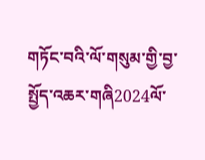གཏོང་བའི་ལོ་གསུམ་གྱི་བྱ་སྤྱོད་འཆར་གཞི2024ལོ་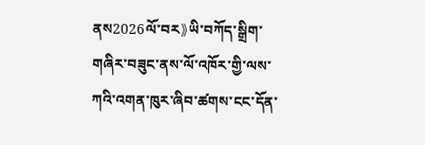ནས2026ལོ་བར》ཡི་བཀོད་སྒྲིག་གཞིར་བཟུང་ནས་ལོ་འཁོར་གྱི་ལས་ཀའི་འགན་ཁུར་ཞིབ་ཚགས་ངང་དོན་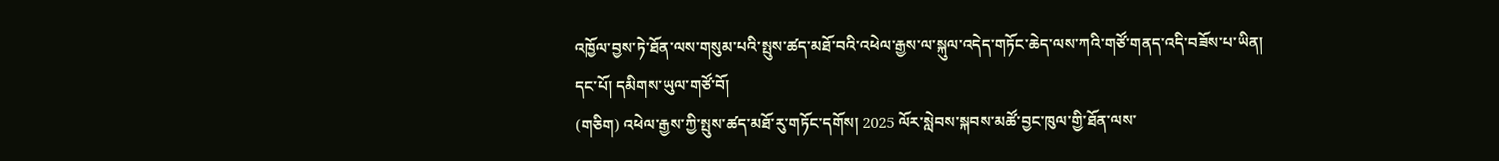འཁྱོལ་བྱས་ཏེ་ཐོན་ལས་གསུམ་པའི་སྤུས་ཚད་མཐོ་བའི་འཕེལ་རྒྱས་ལ་སྐུལ་འདེད་གཏོང་ཆེད་ལས་ཀའི་གཙོ་གནད་འདི་བཟོས་པ་ཡིན།
དང་པོ། དམིགས་ཡུལ་གཙོ་བོ།
(གཅིག) འཕེལ་རྒྱས་ཀྱི་སྤུས་ཚད་མཐོ་རུ་གཏོང་དགོས། 2025 ལོར་སླེབས་སྐབས་མཚོ་བྱང་ཁུལ་གྱི་ཐོན་ལས་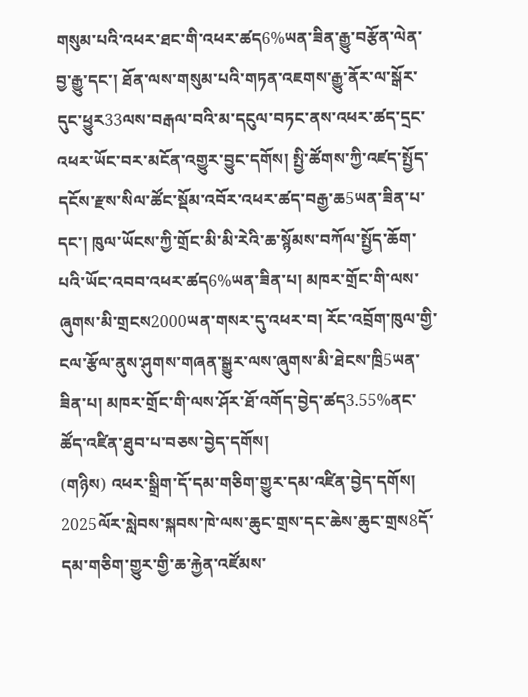གསུམ་པའི་འཕར་ཐང་གི་འཕར་ཚད6%ཡན་ཟིན་རྒྱུ་བརྩོན་ལེན་བྱ་རྒྱུ་དང་། ཐོན་ལས་གསུམ་པའི་གཏན་འཇགས་རྒྱུ་ནོར་ལ་སྒོར་དུང་ཕྱུར33ལས་བརྒལ་བའི་མ་དངུལ་བཏང་ནས་འཕར་ཚད་དྲང་འཕར་ཡོང་བར་མངོན་འགྱུར་བྱུང་དགོས། སྤྱི་ཚོགས་ཀྱི་འཛད་སྤྱོད་དངོས་རྫས་སིལ་ཚོང་སྡོམ་འབོར་འཕར་ཚད་བརྒྱ་ཆ5ཡན་ཟིན་པ་དང་། ཁུལ་ཡོངས་ཀྱི་གྲོང་མི་མི་རེའི་ཆ་སྙོམས་བཀོལ་སྤྱོད་ཆོག་པའི་ཡོང་འབབ་འཕར་ཚད6%ཡན་ཟིན་པ། མཁར་གྲོང་གི་ལས་ཞུགས་མི་གྲངས2000ཡན་གསར་དུ་འཕར་བ། རོང་འབྲོག་ཁུལ་གྱི་ངལ་རྩོལ་ནུས་ཤུགས་གཞན་སྒྱུར་ལས་ཞུགས་མི་ཐེངས་ཁྲི5ཡན་ཟིན་པ། མཁར་གྲོང་གི་ལས་ཤོར་ཐོ་འགོད་བྱེད་ཚད3.55%ནང་ཚོད་འཛིན་ཐུབ་པ་བཅས་བྱེད་དགོས།
(གཉིས) འཕར་སྒྲིག་དོ་དམ་གཅིག་གྱུར་དམ་འཛིན་བྱེད་དགོས། 2025ལོར་སླེབས་སྐབས་ཁེ་ལས་ཆུང་གྲས་དང་ཆེས་ཆུང་གྲས8དོ་དམ་གཅིག་གྱུར་གྱི་ཆ་རྐྱེན་འཛོམས་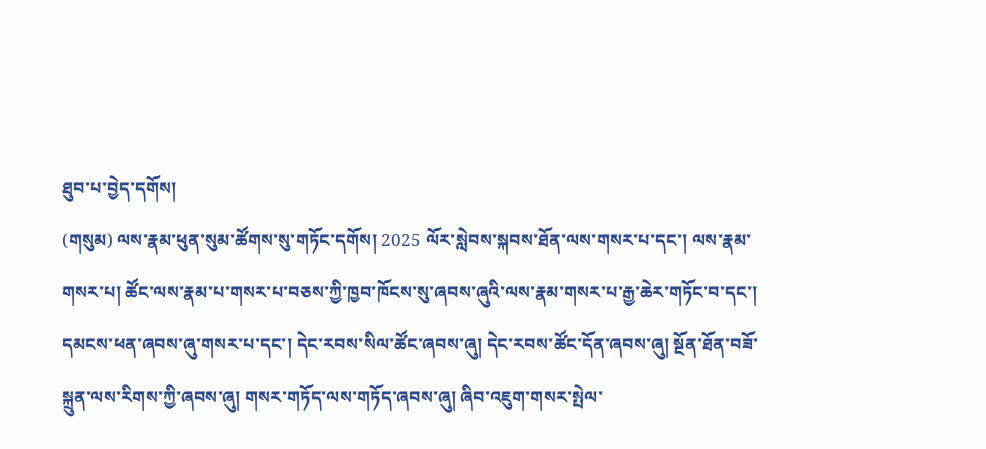ཐུབ་པ་བྱེད་དགོས།
(གསུམ) ལས་རྣམ་ཕུན་སུམ་ཚོགས་སུ་གཏོང་དགོས། 2025 ལོར་སླེབས་སྐབས་ཐོན་ལས་གསར་པ་དང་། ལས་རྣམ་གསར་པ། ཚོང་ལས་རྣམ་པ་གསར་པ་བཅས་ཀྱི་ཁྱབ་ཁོངས་སུ་ཞབས་ཞུའི་ལས་རྣམ་གསར་པ་རྒྱ་ཆེར་གཏོང་བ་དང་། དམངས་ཕན་ཞབས་ཞུ་གསར་པ་དང་། དེང་རབས་སིལ་ཚོང་ཞབས་ཞུ། དེང་རབས་ཚོང་དོན་ཞབས་ཞུ། སྔོན་ཐོན་བཟོ་སྐྲུན་ལས་རིགས་ཀྱི་ཞབས་ཞུ། གསར་གཏོད་ལས་གཏོད་ཞབས་ཞུ། ཞིབ་འཇུག་གསར་སྤེལ་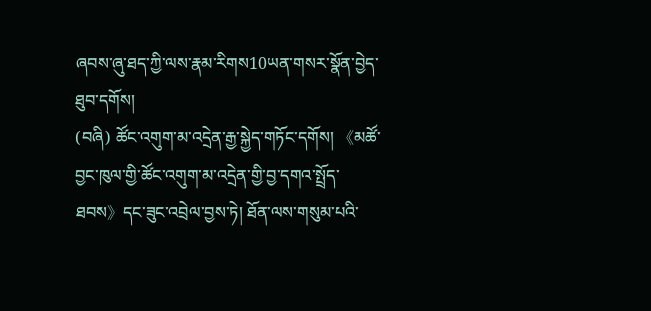ཞབས་ཞུ་ཐད་ཀྱི་ལས་རྣམ་རིགས10ཡན་གསར་སྣོན་བྱེད་ཐུབ་དགོས།
(བཞི) ཚོང་འགུག་མ་འདྲེན་རྒྱ་སྐྱེད་གཏོང་དགོས། 《མཚོ་བྱང་ཁུལ་གྱི་ཚོང་འགུག་མ་འདྲེན་གྱི་བྱ་དགའ་སྤྲོད་ཐབས》དང་ཟུང་འབྲེལ་བྱས་ཏེ། ཐོན་ལས་གསུམ་པའི་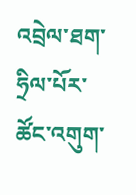འབྲེལ་ཐག་ཧྲིལ་པོར་ཚོང་འགུག་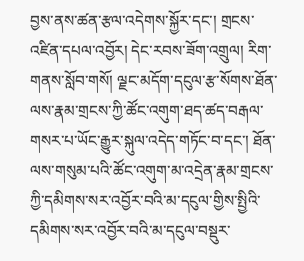བྱས་ནས་ཚན་རྩལ་འདེགས་སྐྱོར་དང་། གྲངས་འཛིན་དཔལ་འབྱོར། དེང་རབས་ཟོག་འགྲུལ། རིག་གནས་སློབ་གསོ། ལྗང་མདོག་དངུལ་རྩ་སོགས་ཐོན་ལས་རྣམ་གྲངས་ཀྱི་ཚོང་འགུག་ཐད་ཚད་བརྒལ་གསར་པ་ཡོང་རྒྱུར་སྐུལ་འདེད་གཏོང་བ་དང་། ཐོན་ལས་གསུམ་པའི་ཚོང་འགུག་མ་འདྲེན་རྣམ་གྲངས་ཀྱི་དམིགས་སར་འབྱོར་བའི་མ་དངུལ་གྱིས་སྤྱིའི་དམིགས་སར་འབྱོར་བའི་མ་དངུལ་བསྡུར་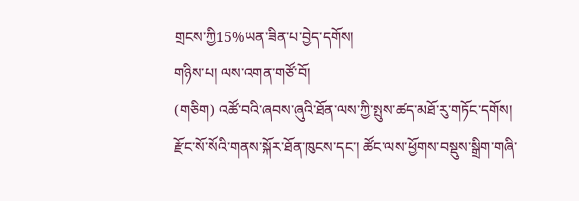གྲངས་ཀྱི15%ཡན་ཟིན་པ་བྱེད་དགོས།
གཉིས་པ། ལས་འགན་གཙོ་བོ།
(གཅིག) འཚོ་བའི་ཞབས་ཞུའི་ཐོན་ལས་ཀྱི་སྤུས་ཚད་མཐོ་རུ་གཏོང་དགོས།
རྫོང་སོ་སོའི་གནས་སྐོར་ཐོན་ཁུངས་དང་། ཚོང་ལས་ཕྱོགས་བསྡུས་སྒྲིག་གཞི་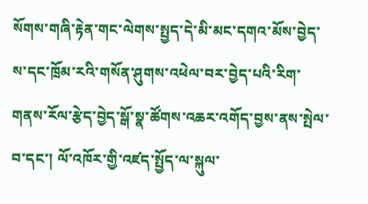སོགས་གཞི་རྟེན་གང་ལེགས་སྤྱད་དེ་མི་མང་དགའ་མོས་བྱེད་ས་དང་ཁྲོམ་རའི་གསོན་ཤུགས་འཕེལ་བར་བྱེད་པའི་རིག་གནས་རོལ་རྩེད་བྱེད་སྒོ་སྣ་ཚོགས་འཆར་འགོད་བྱས་ནས་སྤེལ་བ་དང་། ལོ་འཁོར་གྱི་འཛད་སྤྱོད་ལ་སྐུལ་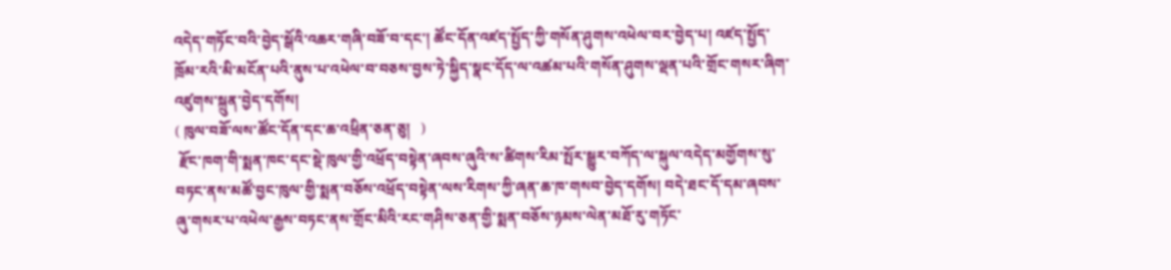འདེད་གཏོང་བའི་བྱེད་སྒོའི་འཆར་གཞི་བཟོ་བ་དང་། ཚོང་དོན་འཛད་སྤྱོད་ཀྱི་གསོན་ཤུགས་འཕེལ་བར་བྱེད་པ། འཛད་སྤྱོད་ཁྲོམ་རའི་མི་མངོན་པའི་ནུས་པ་འཕེལ་བ་བཅས་བྱས་ཏེ་སྐྱིད་སྣང་དོད་ལ་འཚམ་པའི་གསོན་ཤུགས་ལྡན་པའི་གྲོང་གསར་ཞིག་འཛུགས་སྐྲུན་བྱེད་དགོས།
( ཁུལ་བཟོ་ལས་ཚོང་དོན་དང་ཆ་འཕྲིན་ཅན་ཅུ།   )
 རྫོང་ཁག་གི་སྨན་ཁང་དང་སྡེ་ཁུལ་གྱི་འཕྲོད་བསྟེན་ཞབས་ཞུའི་ས་ཚིགས་རིམ་སྤོར་སྒྱུར་བཀོད་ལ་སྐུལ་འདེད་མགྱོགས་སུ་བཏང་ནས་མཚོ་བྱང་ཁུལ་གྱི་སྨན་བཅོས་འཕྲོད་བསྟེན་ལས་རིགས་ཀྱི་ཞན་ཆ་ཁ་གསབ་བྱེད་དགོས། བདེ་ཐང་དོ་དམ་ཞབས་ཞུ་གསར་པ་འཕེལ་རྒྱས་བཏང་ནས་གྲོང་མིའི་རང་གཤིས་ཅན་གྱི་སྨན་བཅོས་ཉམས་ལེན་མཐོ་རུ་གཏོང་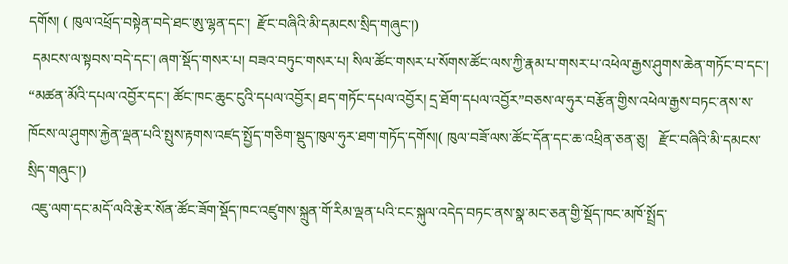དགོས། ( ཁུལ་འཕྲོད་བསྟེན་བདེ་ཐང་ཨུ་ལྷན་དང་།  རྫོང་བཞིའི་མི་དམངས་སྲིད་གཞུང་།)
 དམངས་ལ་སྟབས་བདེ་དང་། ཞག་སྡོད་གསར་པ། བཟའ་བཏུང་གསར་པ། སིལ་ཚོང་གསར་པ་སོགས་ཚོང་ལས་ཀྱི་རྣམ་པ་གསར་པ་འཕེལ་རྒྱས་ཤུགས་ཆེན་གཏོང་བ་དང་། “མཚན་མོའི་དཔལ་འབྱོར་དང་། ཚོང་ཁང་ཆུང་ངུའི་དཔལ་འབྱོར། ཐད་གཏོང་དཔལ་འབྱོར། དྲ་ཐོག་དཔལ་འབྱོར”བཅས་ལ་ཧུར་བརྩོན་གྱིས་འཕེལ་རྒྱས་བཏང་ནས་ས་ཁོངས་ལ་ཤུགས་རྐྱེན་ལྡན་པའི་སྤུས་རྟགས་འཛད་སྤྱོད་གཅིག་སྡུད་ཁུལ་ཧུར་ཐག་གཏོད་དགོས།( ཁུལ་བཟོ་ལས་ཚོང་དོན་དང་ཆ་འཕྲིན་ཅན་ཅུ།   རྫོང་བཞིའི་མི་དམངས་སྲིད་གཞུང་།)
 འཇུ་ལག་དང་མདོ་ལའི་རྩེར་སོན་ཚོང་ཟོག་སྡོད་ཁང་འཛུགས་སྐྲུན་གོ་རིམ་ལྡན་པའི་ངང་སྐུལ་འདེད་བཏང་ནས་སྣ་མང་ཅན་གྱི་སྡོད་ཁང་མཁོ་སྤྲོད་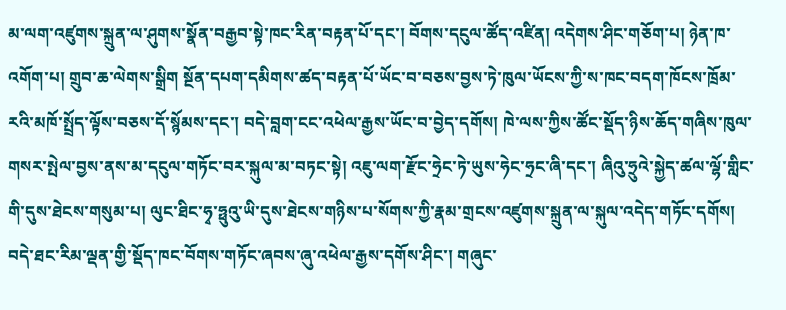མ་ལག་འཛུགས་སྐྲུན་ལ་ཤུགས་སྣོན་བརྒྱབ་སྟེ་ཁང་རིན་བརྟན་པོ་དང་། བོགས་དངུལ་ཚོད་འཛིན། འདེགས་ཤིང་གཅོག་པ། ཉེན་ཁ་འགོག་པ། གྲུབ་ཆ་ལེགས་སྒྲིག སྔོན་དཔག་དམིགས་ཚད་བརྟན་པོ་ཡོང་བ་བཅས་བྱས་ཏེ་ཁུལ་ཡོངས་ཀྱི་ས་ཁང་བདག་ཁོངས་ཁྲོམ་རའི་མཁོ་སྤྲོད་ལྟོས་བཅས་དོ་སྙོམས་དང་། བདེ་བླག་ངང་འཕེལ་རྒྱས་ཡོང་བ་བྱེད་དགོས། ཁེ་ལས་ཀྱིས་ཚོང་སྡོད་ཉིས་ཆོད་གཞིས་ཁུལ་གསར་སྤེལ་བྱས་ནས་མ་དངུལ་གཏོང་བར་སྐུལ་མ་བཏང་སྟེ། འཇུ་ལག་རྫོང་ཧྲེང་ཏེ་ཡུས་ཧེང་ཧྲང་ཞི་དང་། ཞིའུ་ཧྲུའེ་སྐྱེད་ཚལ་ལྷོ་གླིང་གི་དུས་ཐེངས་གསུམ་པ། ལུང་ཐིང་ཧྭ་ཧྥུའུ་ཡི་དུས་ཐེངས་གཉིས་པ་སོགས་ཀྱི་རྣམ་གྲངས་འཛུགས་སྐྲུན་ལ་སྐུལ་འདེད་གཏོང་དགོས། བདེ་ཐང་རིམ་ལྡན་གྱི་སྡོད་ཁང་བོགས་གཏོང་ཞབས་ཞུ་འཕེལ་རྒྱས་དགོས་ཤིང་། གཞུང་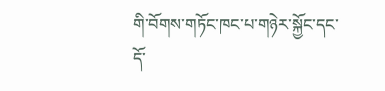གི་བོགས་གཏོང་ཁང་པ་གཉེར་སྐྱོང་དང་དོ་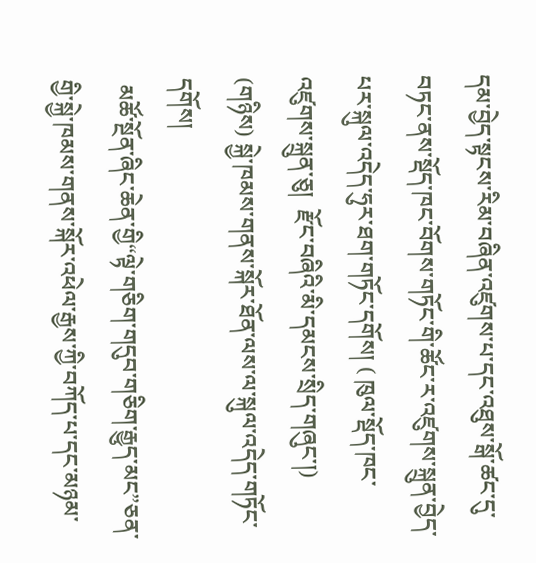དམ་བྱེད་སྟངས་རིམ་བཞིན་འཛུགས་པ་དང་འཐུས་སྒོ་ཚང་དུ་བཏང་ནས་སྡོད་ཁང་བོགས་གཏོང་གི་ཚོང་ར་འཛུགས་སྐྲུན་བྱེད་པར་སྐུལ་འདེད་ཧུར་ཐག་གཏོང་དགོས། ( ཁུལ་སྡོད་ཁང་འཛུགས་སྐྲུན་ཅུ།  རྫོང་བཞིའི་མི་དམངས་སྲིད་གཞུང་།)
(གཉིས) སྐྱེ་ཁམས་གནས་སྐོར་ཐོན་ལས་ལ་སྐུལ་འདེད་གཏོང་དགོས།
 མཚོ་སྔོན་ཞིང་ཆེན་གྱི“ལྟེ་གཅིག་གདུབ་གཅིག་རྒྱུད་མང”ཅན་གྱི་སྐྱེ་ཁམས་གནས་སྐོར་འཕེལ་རྒྱས་ཀྱི་བཀོད་པ་དང་མཉམ་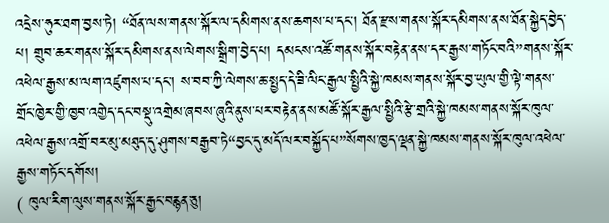འདྲེས་ཧུར་ཐག་བྱས་ཏེ། “ཐོན་ལས་གནས་སྐོར་ལ་དམིགས་ནས་ཆགས་པ་དང་། ཐོན་རྫས་གནས་སྐོར་དམིགས་ནས་ཐོན་སྐྱེད་བྱེད་པ། གྲུབ་ཆར་གནས་སྐོར་དམིགས་ནས་ལེགས་སྒྲིག་བྱེད་པ། དམངས་འཚོ་གནས་སྐོར་བརྟེན་ནས་དར་རྒྱས་གཏོང་བའི”གནས་སྐོར་འཕེལ་རྒྱས་མ་ལག་འཛུགས་པ་དང་། ས་བབ་ཀྱི་ལེགས་ཆ་སྤྱད་དེ་ཟི་ལིང་རྒྱལ་སྤྱིའི་སྐྱེ་ཁམས་གནས་སྐོར་བྱ་ཡུལ་གྱི་ལྟེ་གནས་གྲོང་ཁྱེར་གྱི་ཁྱབ་འགྱེད་དང་བསྡུ་འགྲེམ་ཞབས་ཞུའི་ནུས་པར་བརྟེན་ནས་མཚོ་སྐོར་རྒྱལ་སྤྱིའི་རྩེ་གྲའི་སྐྱེ་ཁམས་གནས་སྐོར་ཁུལ་འཕེལ་རྒྱས་འགྲོ་བར་མུ་མཐུད་དུ་ཤུགས་བརྒྱབ་ཏེ“བྱང་དུ་མདོ་ལར་བསྐྱོད་པ”སོགས་ཁྱད་ལྡན་སྐྱེ་ཁམས་གནས་སྐོར་ཁུལ་འཕེལ་རྒྱས་གཏོང་དགོས།
( ཁུལ་རིག་ལུས་གནས་སྐོར་རྒྱང་བརྙན་ཅུ།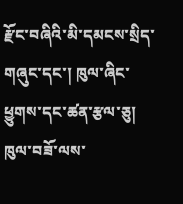རྫོང་བཞིའི་མི་དམངས་སྲིད་གཞུང་དང་། ཁུལ་ཞིང་ཕྱུགས་དང་ཚན་རྩལ་ཅུ། ཁུལ་བཟོ་ལས་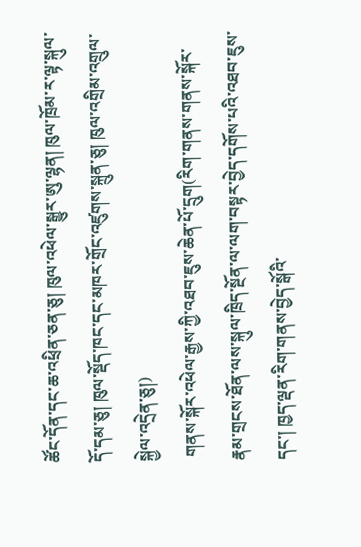ཚོང་དོན་དང་ཆ་འཕྲིན་ཅན་ཅུ། ཁུལ་འཕེལ་སྒྱུར་ཨུ་ལྷན། ཁུལ་ཁྲོམ་ར་ལྟ་སྐུལ་དོ་དམ་ཅུ། ཁུལ་སྡོད་ཁང་དང་མཁར་གྲོང་འཛུགས་སྐྲུན་ཅུ། ཁུལ་འགྲིམ་འགྲུལ་སྐྱེལ་འདྲེན་ཅུ།)
 གནས་སྐོར་འཕེལ་རྒྱས་ཀྱི་འཐབ་ཇུས་ཆེན་པོ་དྲུག(རིག་གནས་གནས་སྐོར་རྣམ་གྲངས་ཐོན་ལས་སྐུལ་ཁྲིད་སྔོན་ལ་ལག་བསྟར་བྱེད་དགོས་པའི་འཐབ་ཇུས་དང་། ཁྱད་ལྡན་རིག་གནས་བྱེད་སྒོའི་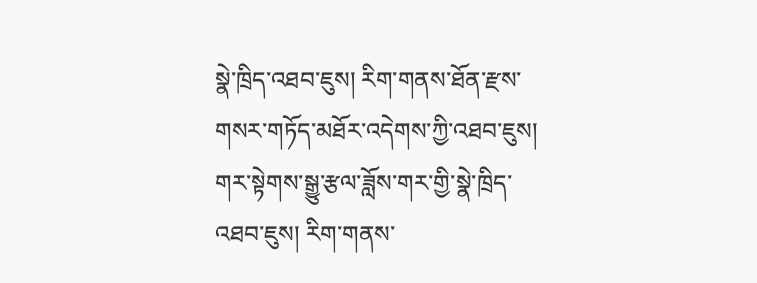སྣེ་ཁྲིད་འཐབ་ཇུས། རིག་གནས་ཐོན་རྫས་གསར་གཏོད་མཐོར་འདེགས་ཀྱི་འཐབ་ཇུས། གར་སྟེགས་སྒྱུ་རྩལ་ཟློས་གར་གྱི་སྣེ་ཁྲིད་འཐབ་ཇུས། རིག་གནས་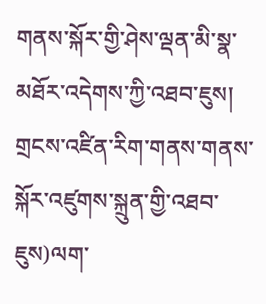གནས་སྐོར་གྱི་ཤེས་ལྡན་མི་སྣ་མཐོར་འདེགས་ཀྱི་འཐབ་ཇུས། གྲངས་འཛིན་རིག་གནས་གནས་སྐོར་འཛུགས་སྐྲུན་གྱི་འཐབ་ཇུས)ལག་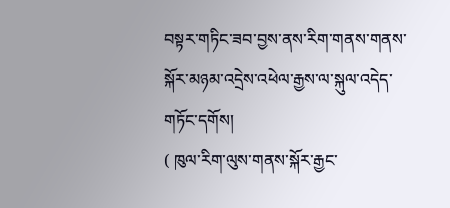བསྟར་གཏིང་ཟབ་བྱས་ནས་རིག་གནས་གནས་སྐོར་མཉམ་འདྲེས་འཕེལ་རྒྱས་ལ་སྐུལ་འདེད་གཏོང་དགོས།
( ཁུལ་རིག་ལུས་གནས་སྐོར་རྒྱང་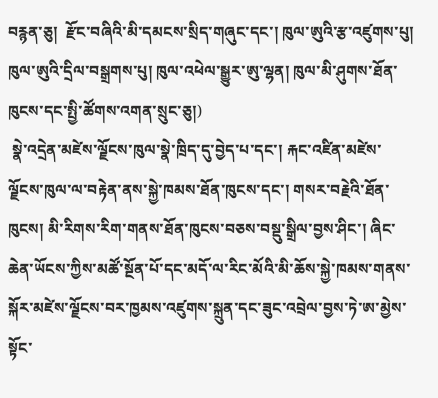བརྙན་ཅུ།  རྫོང་བཞིའི་མི་དམངས་སྲིད་གཞུང་དང་། ཁུལ་ཨུའི་རྩ་འཛུགས་པུ། ཁུལ་ཨུའི་དྲིལ་བསྒྲགས་པུ། ཁུལ་འཕེལ་སྒྱུར་ཨུ་ལྷན། ཁུལ་མི་ཤུགས་ཐོན་ཁུངས་དང་སྤྱི་ཚོགས་འགན་སྲུང་ཅུ།)
 སྣེ་འདྲེན་མཛེས་ལྗོངས་ཁུལ་སྣེ་ཁྲིད་དུ་བྱེད་པ་དང་། རྐང་འཛིན་མཛེས་ལྗོངས་ཁུལ་ལ་བརྟེན་ནས་སྐྱེ་ཁམས་ཐོན་ཁུངས་དང་། གསར་བརྗེའི་ཐོན་ཁུངས། མི་རིགས་རིག་གནས་ཐོན་ཁུངས་བཅས་བསྡུ་སྒྲིལ་བྱས་ཤིང་། ཞིང་ཆེན་ཡོངས་ཀྱིས་མཚོ་སྔོན་པོ་དང་མདོ་ལ་རིང་མོའི་མི་ཆོས་སྐྱེ་ཁམས་གནས་སྐོར་མཛེས་ལྗོངས་བར་ཁྱམས་འཛུགས་སྐྲུན་དང་ཟུང་འབྲེལ་བྱས་ཏེ་ཨ་མྱེས་སྟོང་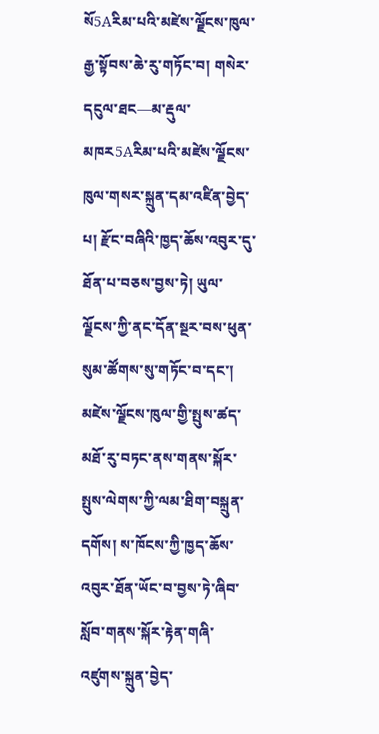སོ5Aརིམ་པའི་མཛེས་ལྗོངས་ཁུལ་རྒྱ་སྟོབས་ཆེ་རུ་གཏོང་བ། གསེར་དངུལ་ཐང—མ་རྡུལ་མཁར5Aརིམ་པའི་མཛེས་ལྗོངས་ཁུལ་གསར་སྐྲུན་དམ་འཛིན་བྱེད་པ། རྫོང་བཞིའི་ཁྱད་ཆོས་འབུར་དུ་ཐོན་པ་བཅས་བྱས་ཏེ། ཡུལ་ལྗོངས་ཀྱི་ནང་དོན་སྔར་བས་ཕུན་སུམ་ཚོགས་སུ་གཏོང་བ་དང་། མཛེས་ལྗོངས་ཁུལ་གྱི་སྤུས་ཚད་མཐོ་རུ་བཏང་ནས་གནས་སྐོར་སྤུས་ལེགས་ཀྱི་ལམ་ཐིག་བསྐྲུན་དགོས། ས་ཁོངས་ཀྱི་ཁྱད་ཆོས་འབུར་ཐོན་ཡོང་བ་བྱས་ཏེ་ཞིབ་སློབ་གནས་སྐོར་རྟེན་གཞི་འཛུགས་སྐྲུན་བྱེད་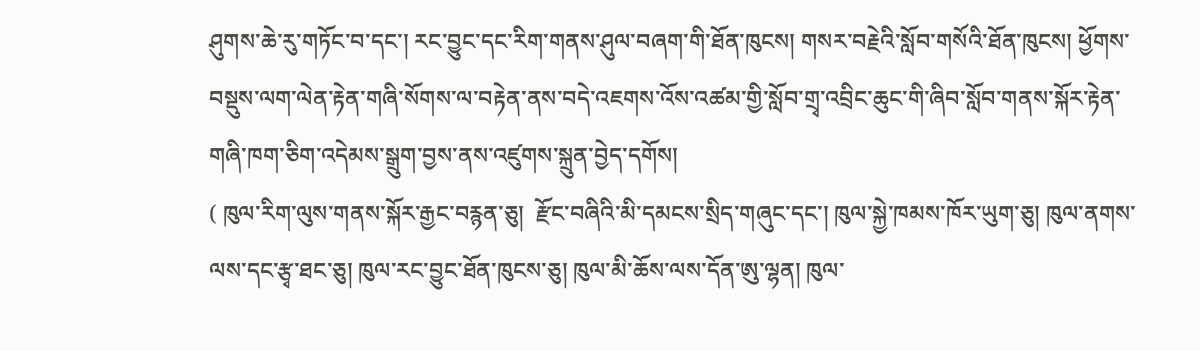ཤུགས་ཆེ་རུ་གཏོང་བ་དང་། རང་བྱུང་དང་རིག་གནས་ཤུལ་བཞག་གི་ཐོན་ཁུངས། གསར་བརྗེའི་སློབ་གསོའི་ཐོན་ཁུངས། ཕྱོགས་བསྡུས་ལག་ལེན་རྟེན་གཞི་སོགས་ལ་བརྟེན་ནས་བདེ་འཇགས་འོས་འཚམ་གྱི་སློབ་གྲྭ་འབྲིང་ཆུང་གི་ཞིབ་སློབ་གནས་སྐོར་རྟེན་གཞི་ཁག་ཅིག་འདེམས་སྒྲུག་བྱས་ནས་འཛུགས་སྐྲུན་བྱེད་དགོས།
( ཁུལ་རིག་ལུས་གནས་སྐོར་རྒྱང་བརྙན་ཅུ།  རྫོང་བཞིའི་མི་དམངས་སྲིད་གཞུང་དང་། ཁུལ་སྐྱེ་ཁམས་ཁོར་ཡུག་ཅུ། ཁུལ་ནགས་ལས་དང་རྩྭ་ཐང་ཅུ། ཁུལ་རང་བྱུང་ཐོན་ཁུངས་ཅུ། ཁུལ་མི་ཆོས་ལས་དོན་ཨུ་ལྷན། ཁུལ་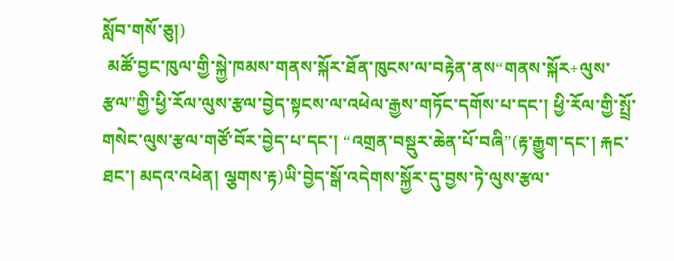སློབ་གསོ་ཅུ།)
 མཚོ་བྱང་ཁུལ་གྱི་སྐྱེ་ཁམས་གནས་སྐོར་ཐོན་ཁུངས་ལ་བརྟེན་ནས“གནས་སྐོར+ལུས་རྩལ”གྱི་ཕྱི་རོལ་ལུས་རྩལ་བྱེད་སྟངས་ལ་འཕེལ་རྒྱས་གཏོང་དགོས་པ་དང་། ཕྱི་རོལ་གྱི་སྤྲོ་གསེང་ལུས་རྩལ་གཙོ་བོར་བྱེད་པ་དང་། “འགྲན་བསྡུར་ཆེན་པོ་བཞི”(རྟ་རྒྱུག་དང་། རྐང་ཐང་། མདའ་འཕེན། ལྕགས་རྟ)ཡི་བྱེད་སྒོ་འདེགས་སྐྱོར་དུ་བྱས་ཏེ་ལུས་རྩལ་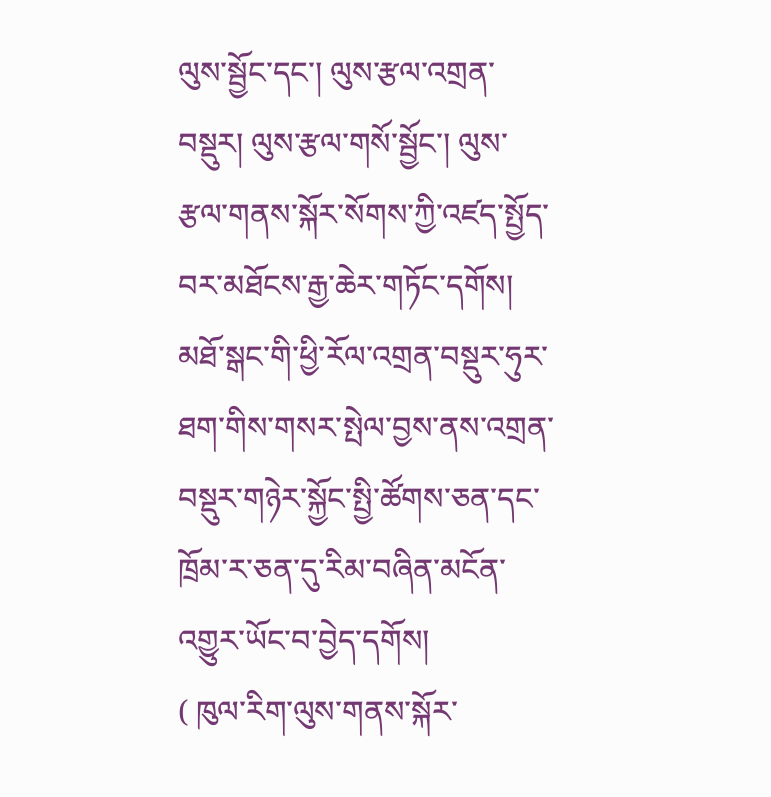ལུས་སྦྱོང་དང་། ལུས་རྩལ་འགྲན་བསྡུར། ལུས་རྩལ་གསོ་སྦྱོང་། ལུས་རྩལ་གནས་སྐོར་སོགས་ཀྱི་འཛད་སྤྱོད་བར་མཐོངས་རྒྱ་ཆེར་གཏོང་དགོས། མཐོ་སྒང་གི་ཕྱི་རོལ་འགྲན་བསྡུར་ཧུར་ཐག་གིས་གསར་སྤེལ་བྱས་ནས་འགྲན་བསྡུར་གཉེར་སྐྱོང་སྤྱི་ཚོགས་ཅན་དང་ཁྲོམ་ར་ཅན་དུ་རིམ་བཞིན་མངོན་འགྱུར་ཡོང་བ་བྱེད་དགོས།
( ཁུལ་རིག་ལུས་གནས་སྐོར་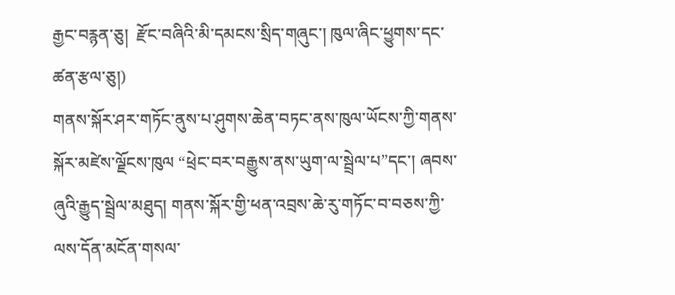རྒྱང་བརྙན་ཅུ།  རྫོང་བཞིའི་མི་དམངས་སྲིད་གཞུང་། ཁུལ་ཞིང་ཕྱུགས་དང་ཚན་རྩལ་ཅུ།)
གནས་སྐོར་ཤར་གཏོང་ནུས་པ་ཤུགས་ཆེན་བཏང་ནས་ཁུལ་ཡོངས་ཀྱི་གནས་སྐོར་མཛེས་ལྗོངས་ཁུལ “ཕྲེང་བར་བརྒྱུས་ནས་ཡུག་ལ་སྦྲེལ་པ”དང་། ཞབས་ཞུའི་རྒྱུད་སྦྲེལ་མཐུད། གནས་སྐོར་གྱི་ཕན་འབྲས་ཆེ་རུ་གཏོང་བ་བཅས་ཀྱི་ལས་དོན་མངོན་གསལ་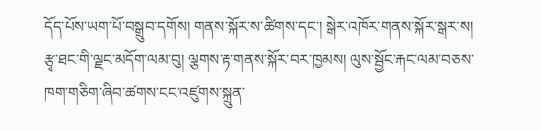དོད་པོས་ཡག་པོ་བསྒྲུབ་དགོས། གནས་སྐོར་ས་ཚིགས་དང་། སྒེར་འཁོར་གནས་སྐོར་སྒར་ས། རྩྭ་ཐང་གི་ལྗང་མདོག་ལམ་བུ། ལྕགས་རྟ་གནས་སྐོར་བར་ཁྱམས། ལུས་སྦྱོང་རྐང་ལམ་བཅས་ཁག་གཅིག་ཞིབ་ཚགས་ངང་འཛུགས་སྐྲུན་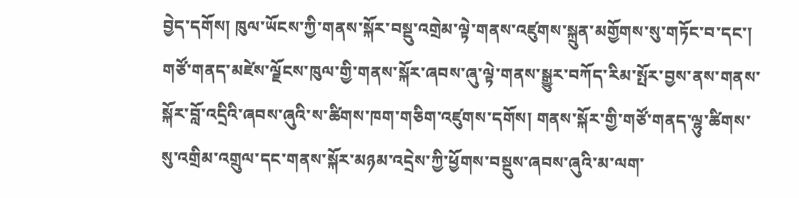བྱེད་དགོས། ཁུལ་ཡོངས་ཀྱི་གནས་སྐོར་བསྡུ་འགྲེམ་ལྟེ་གནས་འཛུགས་སྐྲུན་མགྱོགས་སུ་གཏོང་བ་དང་། གཙོ་གནད་མཛེས་ལྗོངས་ཁུལ་གྱི་གནས་སྐོར་ཞབས་ཞུ་ལྟེ་གནས་སྒྱུར་བཀོད་རིམ་སྤོར་བྱས་ནས་གནས་སྐོར་བློ་འདྲིའི་ཞབས་ཞུའི་ས་ཚིགས་ཁག་གཅིག་འཛུགས་དགོས། གནས་སྐོར་གྱི་གཙོ་གནད་ལྷུ་ཚིགས་སུ་འགྲིམ་འགྲུལ་དང་གནས་སྐོར་མཉམ་འདྲེས་ཀྱི་ཕྱོགས་བསྡུས་ཞབས་ཞུའི་མ་ལག་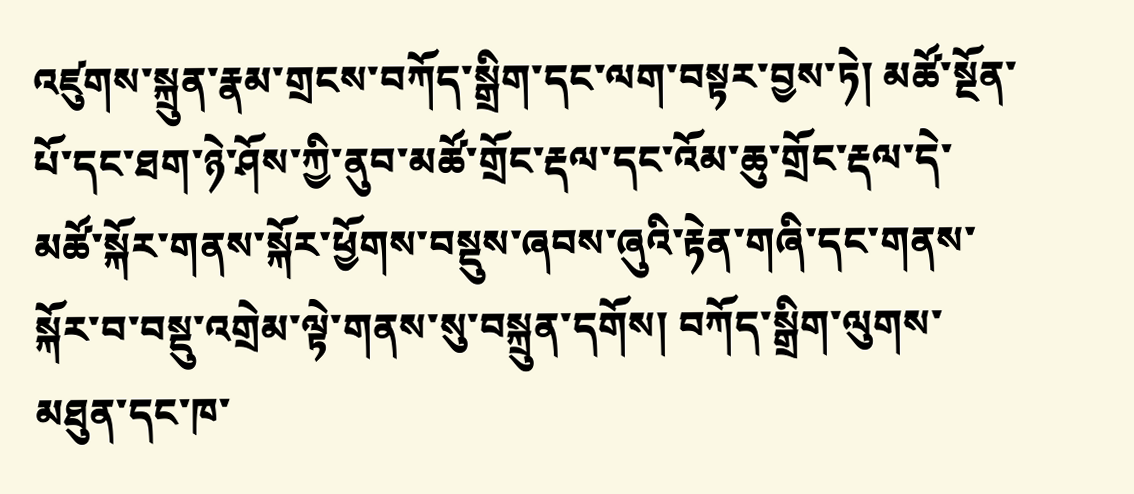འཛུགས་སྐྲུན་རྣམ་གྲངས་བཀོད་སྒྲིག་དང་ལག་བསྟར་བྱས་ཏེ། མཚོ་སྔོན་པོ་དང་ཐག་ཉེ་ཤོས་ཀྱི་ནུབ་མཚོ་གྲོང་རྡལ་དང་འོམ་ཆུ་གྲོང་རྡལ་དེ་མཚོ་སྐོར་གནས་སྐོར་ཕྱོགས་བསྡུས་ཞབས་ཞུའི་རྟེན་གཞི་དང་གནས་སྐོར་བ་བསྡུ་འགྲེམ་ལྟེ་གནས་སུ་བསྐྲུན་དགོས། བཀོད་སྒྲིག་ལུགས་མཐུན་དང་ཁ་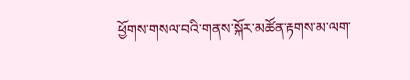ཕྱོགས་གསལ་བའི་གནས་སྐོར་མཚོན་རྟགས་མ་ལག་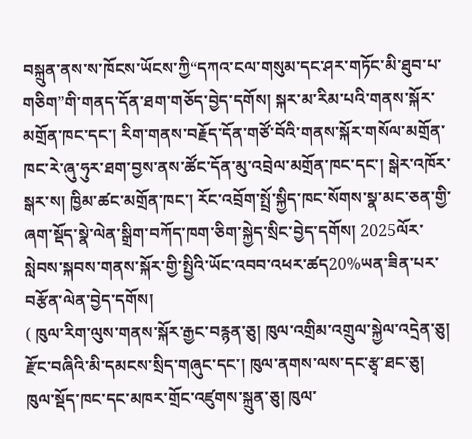བསྐྲུན་ནས་ས་ཁོངས་ཡོངས་ཀྱི“དཀའ་ངལ་གསུམ་དང་ཤར་གཏོང་མི་ཐུབ་པ་གཅིག”གི་གནད་དོན་ཐག་གཅོད་བྱེད་དགོས། སྐར་མ་རིམ་པའི་གནས་སྐོར་མགྲོན་ཁང་དང་། རིག་གནས་བརྗོད་དོན་གཙོ་བོའི་གནས་སྐོར་གསོལ་མགྲོན་ཁང་རེ་ཞུ་ཧུར་ཐག་བྱས་ནས་ཚོང་དོན་མུ་འབྲེལ་མགྲོན་ཁང་དང་། སྒེར་འཁོར་སྒར་ས། ཁྱིམ་ཚང་མགྲོན་ཁང་། རོང་འབྲོག་སྤྲོ་སྐྱིད་ཁང་སོགས་སྣ་མང་ཅན་གྱི་ཞག་སྡོད་སྣེ་ལེན་སྒྲིག་བཀོད་ཁག་ཅིག་སྐྱེད་སྲིང་བྱེད་དགོས། 2025ལོར་སླེབས་སྐབས་གནས་སྐོར་གྱི་སྤྱིའི་ཡོང་འབབ་འཕར་ཚད20%ཡན་ཟིན་པར་བརྩོན་ལེན་བྱེད་དགོས།
( ཁུལ་རིག་ལུས་གནས་སྐོར་རྒྱང་བརྙན་ཅུ། ཁུལ་འགྲིམ་འགྲུལ་སྐྱེལ་འདྲེན་ཅུ།  རྫོང་བཞིའི་མི་དམངས་སྲིད་གཞུང་དང་། ཁུལ་ནགས་ལས་དང་རྩྭ་ཐང་ཅུ། ཁུལ་སྡོད་ཁང་དང་མཁར་གྲོང་འཛུགས་སྐྲུན་ཅུ། ཁུལ་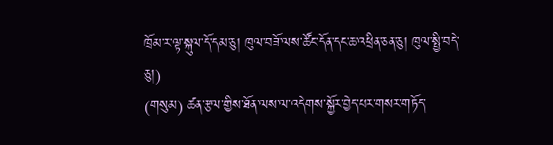ཁྲོམ་ར་ལྟ་སྐུལ་དོ་དམ་ཅུ། ཁུལ་བཟོ་ལས་ཚོང་དོན་དང་ཆ་འཕྲིན་ཅན་ཅུ། ཁུལ་སྤྱི་བདེ་ཅུ།)
(གསུམ) ཚན་རྩལ་གྱིས་ཐོན་ལས་ལ་འདེགས་སྐྱོར་བྱེད་པར་གསར་གཏོད་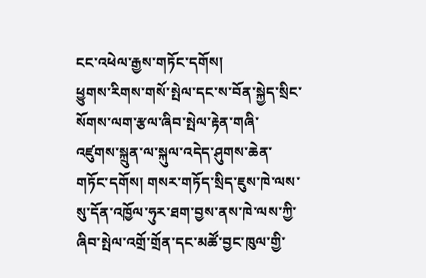ངང་འཕེལ་རྒྱས་གཏོང་དགོས།
ཕྱུགས་རིགས་གསོ་སྤེལ་དང་ས་བོན་སྐྱེད་སྲིང་སོགས་ལག་རྩལ་ཞིབ་སྤེལ་རྟེན་གཞི་འཛུགས་སྐྲུན་ལ་སྐུལ་འདེད་ཤུགས་ཆེན་གཏོང་དགོས། གསར་གཏོད་སྲིད་ཇུས་ཁེ་ལས་སུ་དོན་འཁྱོལ་ཧུར་ཐག་བྱས་ནས་ཁེ་ལས་ཀྱི་ཞིབ་སྤེལ་འགྲོ་གྲོན་དང་མཚོ་བྱང་ཁུལ་གྱི་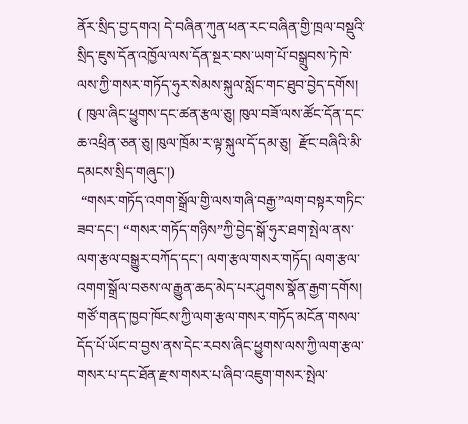ནོར་སྲིད་བྱ་དགའ། དེ་བཞིན་ཀུན་ཕན་རང་བཞིན་གྱི་ཁྲལ་བསྡུའི་སྲིད་ཇུས་དོན་འཁྱོལ་ལས་དོན་སྔར་བས་ཡག་པོ་བསྒྲུབས་ཏེ་ཁེ་ལས་ཀྱི་གསར་གཏོད་ཧུར་སེམས་སྐུལ་སློང་གང་ཐུབ་བྱེད་དགོས།
( ཁུལ་ཞིང་ཕྱུགས་དང་ཚན་རྩལ་ཅུ། ཁུལ་བཟོ་ལས་ཚོང་དོན་དང་ཆ་འཕྲིན་ཅན་ཅུ། ཁུལ་ཁྲོམ་ར་ལྟ་སྐུལ་དོ་དམ་ཅུ།  རྫོང་བཞིའི་མི་དམངས་སྲིད་གཞུང་།)
 “གསར་གཏོད་འགག་སྒྲོལ་གྱི་ལས་གཞི་བརྒྱ་”ལག་བསྟར་གཏིང་ཟབ་དང་། “གསར་གཏོད་གཉིས”ཀྱི་བྱེད་སྒོ་ཧུར་ཐག་སྤེལ་ནས་ལག་རྩལ་བསྒྱུར་བཀོད་དང་། ལག་རྩལ་གསར་གཏོད། ལག་རྩལ་འགག་སྒྲོལ་བཅས་ལ་རྒྱུན་ཆད་མེད་པར་ཤུགས་སྣོན་རྒྱག་དགོས། གཙོ་གནད་ཁྱབ་ཁོངས་ཀྱི་ལག་རྩལ་གསར་གཏོད་མངོན་གསལ་དོད་པོ་ཡོང་བ་བྱས་ནས་དེང་རབས་ཞིང་ཕྱུགས་ལས་ཀྱི་ལག་རྩལ་གསར་པ་དང་ཐོན་རྫས་གསར་པ་ཞིབ་འཇུག་གསར་སྤེལ་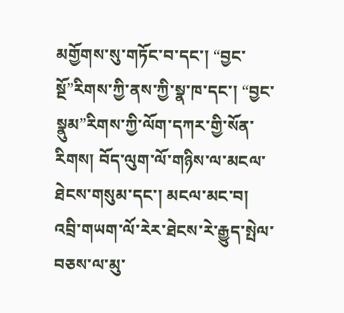མགྱོགས་སུ་གཏོང་བ་དང་། “བྱང་སྔོ”རིགས་ཀྱི་ནས་ཀྱི་སྣ་ཁ་དང་། “བྱང་སྣུམ”རིགས་ཀྱི་ལོག་དཀར་གྱི་སོན་རིགས། བོད་ལུག་ལོ་གཉིས་ལ་མངལ་ཐེངས་གསུམ་དང་། མངལ་མང་བ། འབྲི་གཡག་ལོ་རེར་ཐེངས་རེ་རྒྱུད་སྤེལ་བཅས་ལ་མུ་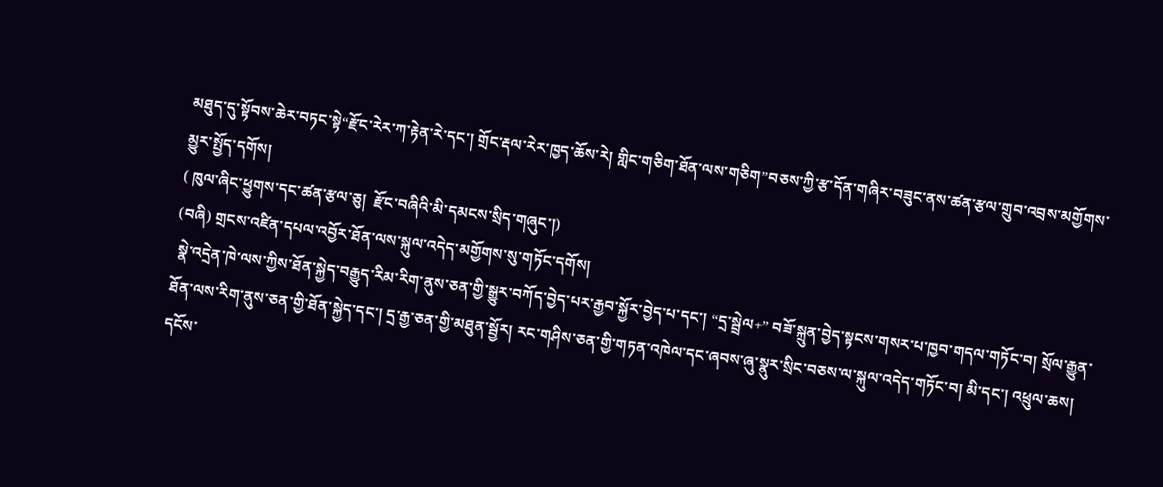མཐུད་དུ་སྟོབས་ཆེར་བཏང་སྟེ“རྫོང་རེར་ཀ་རྟེན་རེ་དང་། གྲོང་རྡལ་རེར་ཁྱད་ཆོས་རེ། གླིང་གཅིག་ཐོན་ལས་གཅིག”བཅས་ཀྱི་རྩ་དོན་གཞིར་བཟུང་ནས་ཚན་རྩལ་གྲུབ་འབྲས་མགྱོགས་མྱུར་སྤྱོད་དགོས།
( ཁུལ་ཞིང་ཕྱུགས་དང་ཚན་རྩལ་ཅུ།  རྫོང་བཞིའི་མི་དམངས་སྲིད་གཞུང་།)
(བཞི) གྲངས་འཛིན་དཔལ་འབྱོར་ཐོན་ལས་སྐུལ་འདེད་མགྱོགས་སུ་གཏོང་དགོས།
 སྣེ་འདྲེན་ཁེ་ལས་ཀྱིས་ཐོན་སྐྱེད་བརྒྱུད་རིམ་རིག་ནུས་ཅན་གྱི་སྒྱུར་བཀོད་བྱེད་པར་རྒྱབ་སྐྱོར་བྱེད་པ་དང་། “དྲ་སྦྲེལ+” བཟོ་སྐྲུན་བྱེད་སྟངས་གསར་པ་ཁྱབ་གདལ་གཏོང་བ། སྲོལ་རྒྱུན་ཐོན་ལས་རིག་ནུས་ཅན་གྱི་ཐོན་སྐྱེད་དང་། དྲ་རྒྱ་ཅན་གྱི་མཐུན་སྦྱོར། རང་གཤིས་ཅན་གྱི་གཏན་འཁེལ་དང་ཞབས་ཞུ་སྣུར་སྲིང་བཅས་ལ་སྐུལ་འདེད་གཏོང་བ། མི་དང་། འཕྲུལ་ཆས། དངོས་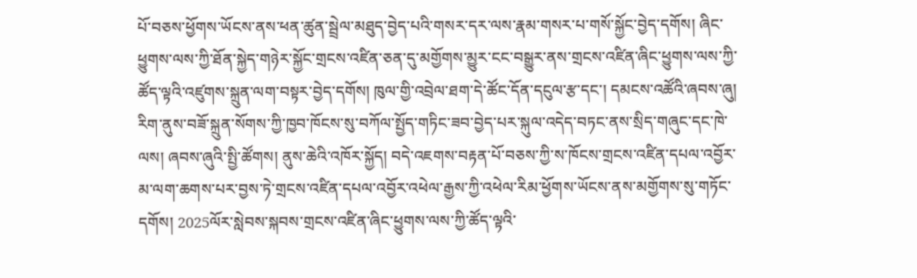པོ་བཅས་ཕྱོགས་ཡོངས་ནས་ཕན་ཚུན་སྦྲེལ་མཐུད་བྱེད་པའི་གསར་དར་ལས་རྣམ་གསར་པ་གསོ་སྐྱོང་བྱེད་དགོས། ཞིང་ཕྱུགས་ལས་ཀྱི་ཐོན་སྐྱེད་གཉེར་སྐྱོང་གྲངས་འཛིན་ཅན་དུ་མགྱོགས་མྱུར་ངང་བསྒྱུར་ནས་གྲངས་འཛིན་ཞིང་ཕྱུགས་ལས་ཀྱི་ཚོད་ལྟའི་འཛུགས་སྐྲུན་ལག་བསྟར་བྱེད་དགོས། ཁུལ་གྱི་འབྲེལ་ཐག་དེ་ཚོང་དོན་དངུལ་རྩ་དང་། དམངས་འཚོའི་ཞབས་ཞུ། རིག་ནུས་བཟོ་སྐྲུན་སོགས་ཀྱི་ཁྱབ་ཁོངས་སུ་བཀོལ་སྤྱོད་གཏིང་ཟབ་བྱེད་པར་སྐུལ་འདེད་བཏང་ནས་སྲིད་གཞུང་དང་ཁེ་ལས། ཞབས་ཞུའི་སྤྱི་ཚོགས། ནུས་ཆེའི་འཁོར་སྐྱོད། བདེ་འཇགས་བརྟན་པོ་བཅས་ཀྱི་ས་ཁོངས་གྲངས་འཛིན་དཔལ་འབྱོར་མ་ལག་ཆགས་པར་བྱས་ཏེ་གྲངས་འཛིན་དཔལ་འབྱོར་འཕེལ་རྒྱས་ཀྱི་འཕེལ་རིམ་ཕྱོགས་ཡོངས་ནས་མགྱོགས་སུ་གཏོང་དགོས། 2025ལོར་སླེབས་སྐབས་གྲངས་འཛིན་ཞིང་ཕྱུགས་ལས་ཀྱི་ཚོད་ལྟའི་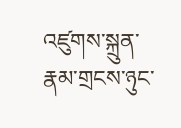འཛུགས་སྐྲུན་རྣམ་གྲངས་ཉུང་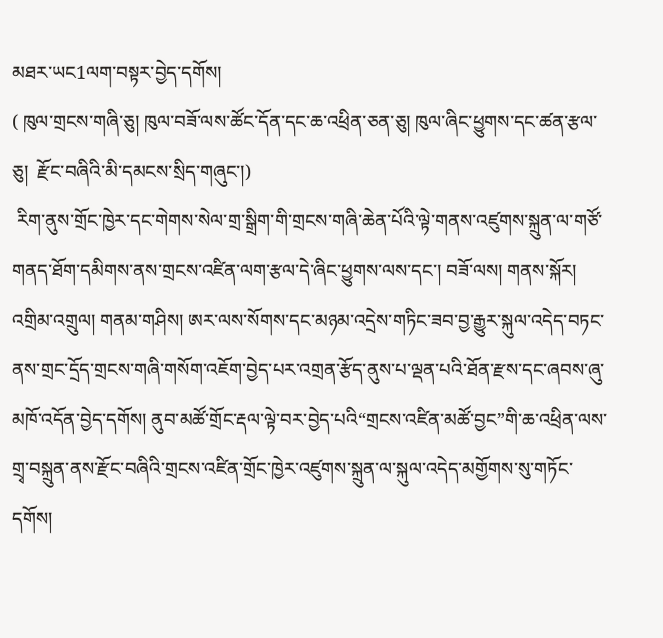མཐར་ཡང1ལག་བསྟར་བྱེད་དགོས།
( ཁུལ་གྲངས་གཞི་ཅུ། ཁུལ་བཟོ་ལས་ཚོང་དོན་དང་ཆ་འཕྲིན་ཅན་ཅུ། ཁུལ་ཞིང་ཕྱུགས་དང་ཚན་རྩལ་ཅུ།  རྫོང་བཞིའི་མི་དམངས་སྲིད་གཞུང་།)
 རིག་ནུས་གྲོང་ཁྱེར་དང་གེགས་སེལ་གྲ་སྒྲིག་གི་གྲངས་གཞི་ཆེན་པོའི་ལྟེ་གནས་འཛུགས་སྐྲུན་ལ་གཙོ་གནད་ཐོག་དམིགས་ནས་གྲངས་འཛིན་ལག་རྩལ་དེ་ཞིང་ཕྱུགས་ལས་དང་། བཟོ་ལས། གནས་སྐོར། འགྲིམ་འགྲུལ། གནམ་གཤིས། ཨར་ལས་སོགས་དང་མཉམ་འདྲེས་གཏིང་ཟབ་བྱ་རྒྱུར་སྐུལ་འདེད་བཏང་ནས་གྲང་དྲོད་གྲངས་གཞི་གསོག་འཇོག་བྱེད་པར་འགྲན་རྩོད་ནུས་པ་ལྡན་པའི་ཐོན་རྫས་དང་ཞབས་ཞུ་མཁོ་འདོན་བྱེད་དགོས། ནུབ་མཚོ་གྲོང་རྡལ་ལྟེ་བར་བྱེད་པའི“གྲངས་འཛིན་མཚོ་བྱང”གི་ཆ་འཕྲིན་ལས་གྲྭ་བསྐྲུན་ནས་རྫོང་བཞིའི་གྲངས་འཛིན་གྲོང་ཁྱེར་འཛུགས་སྐྲུན་ལ་སྐུལ་འདེད་མགྱོགས་སུ་གཏོང་དགོས།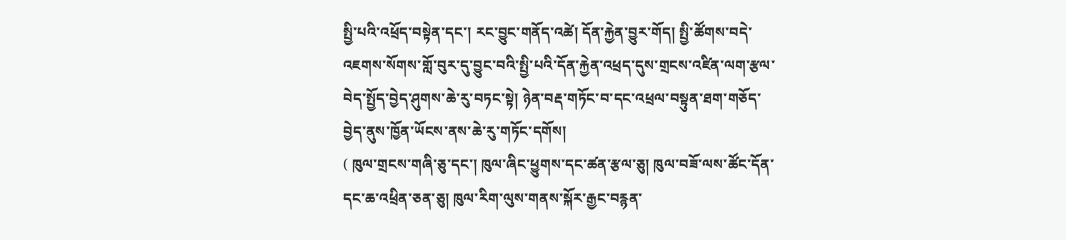སྤྱི་པའི་འཕྲོད་བསྟེན་དང་། རང་བྱུང་གནོད་འཚེ། དོན་རྐྱེན་བྱུར་གོད། སྤྱི་ཚོགས་བདེ་འཇགས་སོགས་གློ་བུར་དུ་བྱུང་བའི་སྤྱི་པའི་དོན་རྐྱེན་འཕྲད་དུས་གྲངས་འཛིན་ལག་རྩལ་བེད་སྤྱོད་བྱེད་ཤུགས་ཆེ་རུ་བཏང་སྟེ། ཉེན་བརྡ་གཏོང་བ་དང་འཕྲལ་བསྟུན་ཐག་གཅོད་བྱེད་ནུས་ཁྱོན་ཡོངས་ནས་ཆེ་རུ་གཏོང་དགོས།
( ཁུལ་གྲངས་གཞི་ཅུ་དང་། ཁུལ་ཞིང་ཕྱུགས་དང་ཚན་རྩལ་ཅུ། ཁུལ་བཟོ་ལས་ཚོང་དོན་དང་ཆ་འཕྲིན་ཅན་ཅུ། ཁུལ་རིག་ལུས་གནས་སྐོར་རྒྱང་བརྙན་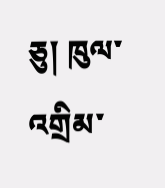ཅུ། ཁུལ་འགྲིམ་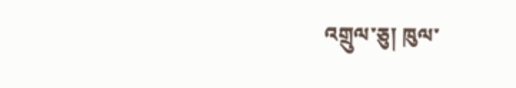འགྲུལ་ཅུ། ཁུལ་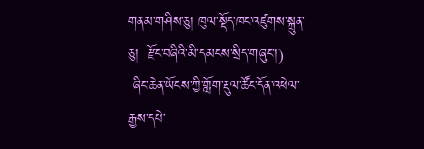གནམ་གཤིས་ཅུ། ཁུལ་སྡོད་ཁང་འཛུགས་སྐྲུན་ཅུ།  རྫོང་བཞིའི་མི་དམངས་སྲིད་གཞུང་།)
 ཞིང་ཆེན་ཡོངས་ཀྱི་གློག་རྡུལ་ཚོང་དོན་འཕེལ་རྒྱས་དཔེ་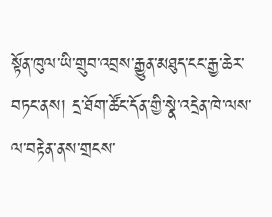སྟོན་ཁུལ་ཡི་གྲུབ་འབྲས་རྒྱུན་མཐུད་ངང་རྒྱ་ཆེར་བཏང་ནས། དྲ་ཐོག་ཚོང་དོན་གྱི་སྣེ་འདྲེན་ཁེ་ལས་ལ་བརྟེན་ནས་གྲངས་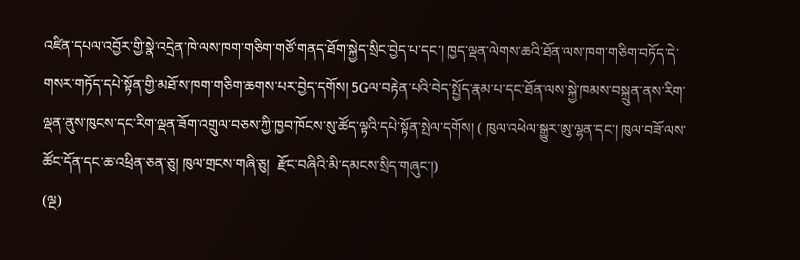འཛིན་དཔལ་འབྱོར་གྱི་སྣེ་འདྲེན་ཁེ་ལས་ཁག་གཅིག་གཙོ་གནད་ཐོག་སྐྱེད་སྲིང་བྱེད་པ་དང་། ཁྱད་ལྡན་ལེགས་ཆའི་ཐོན་ལས་ཁག་གཅིག་བཏོད་དེ་གསར་གཏོད་དཔེ་སྟོན་གྱི་མཐོ་ས་ཁག་གཅིག་ཆགས་པར་བྱེད་དགོས། 5Gལ་བརྟེན་པའི་བེད་སྤྱོད་རྣམ་པ་དང་ཐོན་ལས་སྐྱེ་ཁམས་བསྐྲུན་ནས་རིག་ལྡན་ནུས་ཁུངས་དང་རིག་ལྡན་ཟོག་འགྲུལ་བཅས་ཀྱི་ཁྱབ་ཁོངས་སུ་ཚོད་ལྟའི་དཔེ་སྟོན་སྤེལ་དགོས། ( ཁུལ་འཕེལ་སྒྱུར་ཨུ་ལྷན་དང་། ཁུལ་བཟོ་ལས་ཚོང་དོན་དང་ཆ་འཕྲིན་ཅན་ཅུ། ཁུལ་གྲངས་གཞི་ཅུ།  རྫོང་བཞིའི་མི་དམངས་སྲིད་གཞུང་།)
(ལྔ)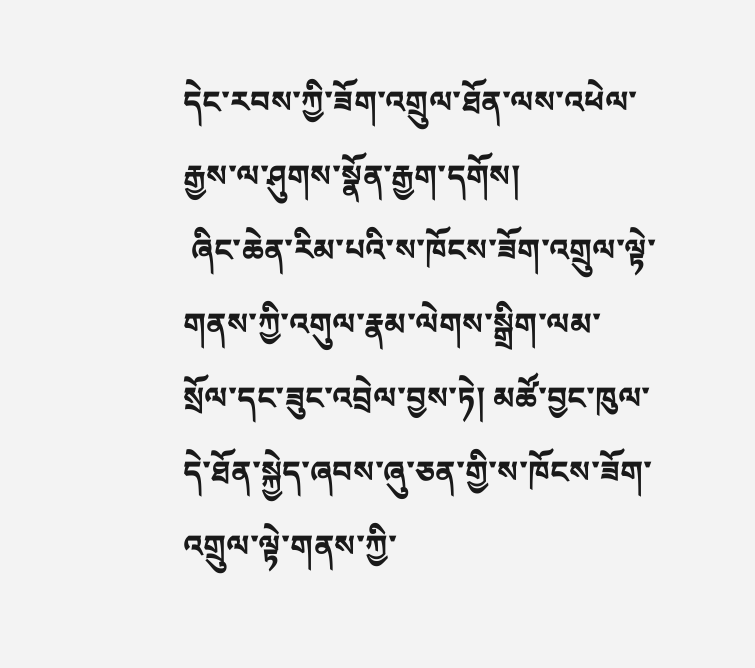དེང་རབས་ཀྱི་ཟོག་འགྲུལ་ཐོན་ལས་འཕེལ་རྒྱས་ལ་ཤུགས་སྣོན་རྒྱག་དགོས།
 ཞིང་ཆེན་རིམ་པའི་ས་ཁོངས་ཟོག་འགྲུལ་ལྟེ་གནས་ཀྱི་འགུལ་རྣམ་ལེགས་སྒྲིག་ལམ་སྲོལ་དང་ཟུང་འབྲེལ་བྱས་ཏེ། མཚོ་བྱང་ཁུལ་དེ་ཐོན་སྐྱེད་ཞབས་ཞུ་ཅན་གྱི་ས་ཁོངས་ཟོག་འགྲུལ་ལྟེ་གནས་ཀྱི་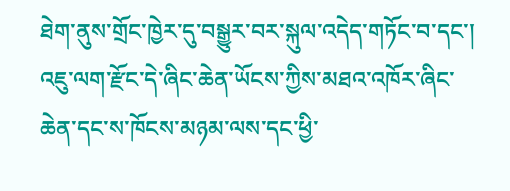ཐེག་ནུས་གྲོང་ཁྱེར་དུ་བསྒྱུར་བར་སྐུལ་འདེད་གཏོང་བ་དང་། འཇུ་ལག་རྫོང་དེ་ཞིང་ཆེན་ཡོངས་ཀྱིས་མཐའ་འཁོར་ཞིང་ཆེན་དང་ས་ཁོངས་མཉམ་ལས་དང་ཕྱི་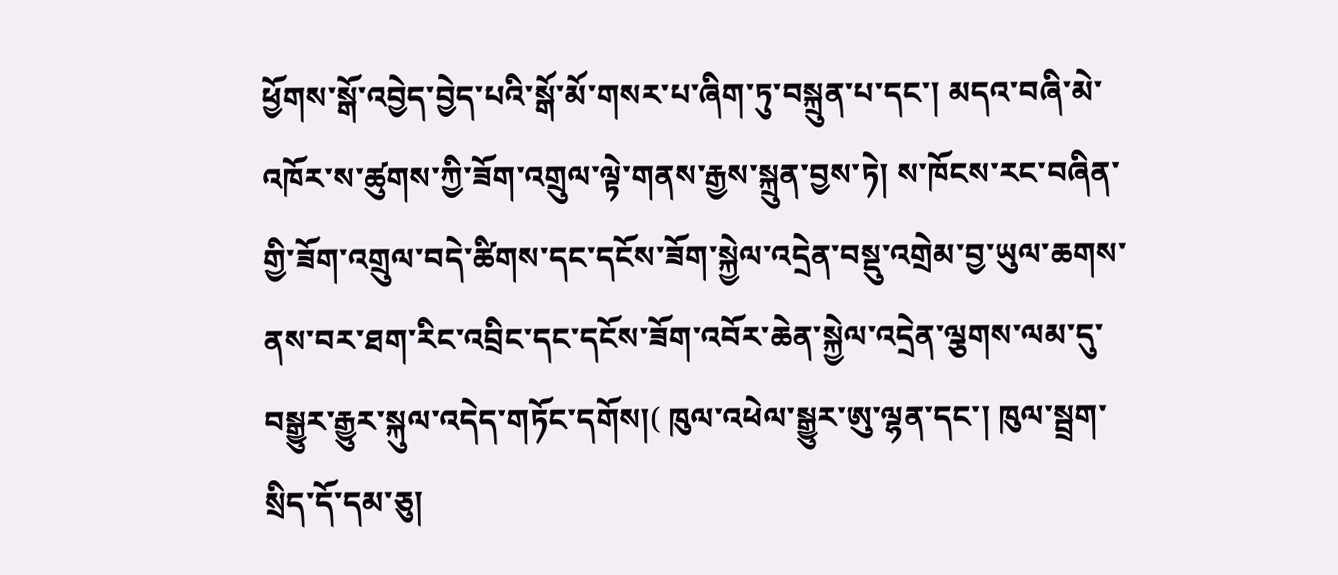ཕྱོགས་སྒོ་འབྱེད་བྱེད་པའི་སྒོ་མོ་གསར་པ་ཞིག་ཏུ་བསྐྲུན་པ་དང་། མདའ་བཞི་མེ་འཁོར་ས་ཚུགས་ཀྱི་ཟོག་འགྲུལ་ལྟེ་གནས་རྒྱས་སྐྲུན་བྱས་ཏེ། ས་ཁོངས་རང་བཞིན་གྱི་ཟོག་འགྲུལ་བདེ་ཚིགས་དང་དངོས་ཟོག་སྐྱེལ་འདྲེན་བསྡུ་འགྲེམ་བྱ་ཡུལ་ཆགས་ནས་བར་ཐག་རིང་འབྲིང་དང་དངོས་ཟོག་འབོར་ཆེན་སྐྱེལ་འདྲེན་ལྕགས་ལམ་དུ་བསྒྱུར་རྒྱུར་སྐུལ་འདེད་གཏོང་དགོས།( ཁུལ་འཕེལ་སྒྱུར་ཨུ་ལྷན་དང་། ཁུལ་སྦྲག་སྲིད་དོ་དམ་ཅུ།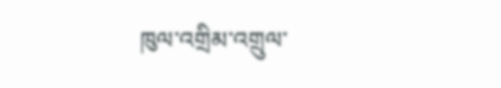ཁུལ་འགྲིམ་འགྲུལ་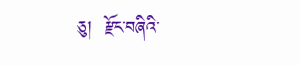ཅུ།  རྫོང་བཞིའི་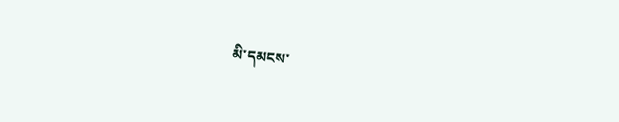མི་དམངས་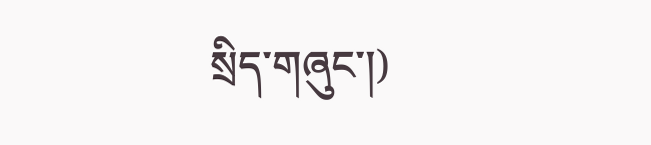སྲིད་གཞུང་།)